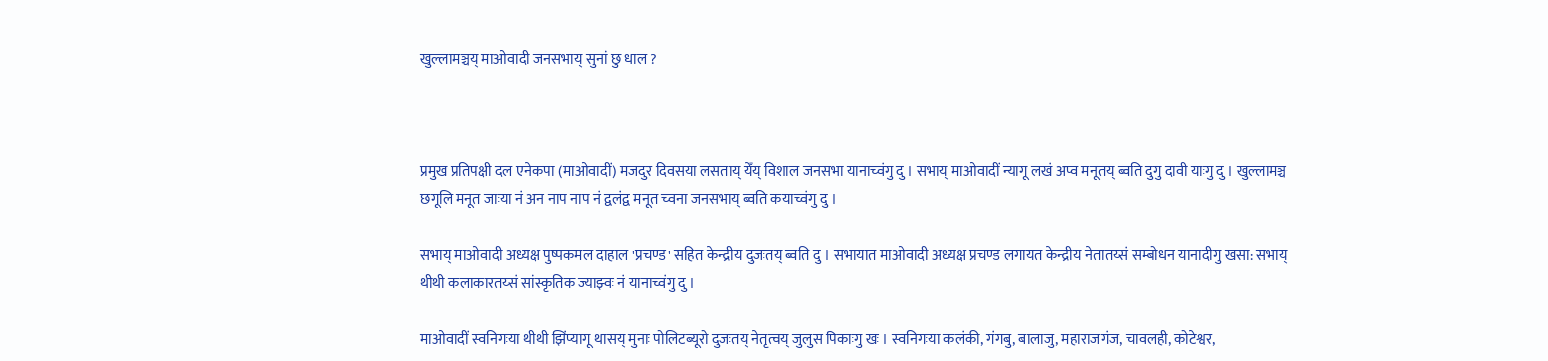खुल्लामञ्चय् माओवादी जनसभाय् सुनां छु धाल ?



प्रमुख प्रतिपक्षी दल एनेकपा (माओवादीं) मजदुर दिवसया लसताय् येँय् विशाल जनसभा यानाच्वंगु दु । सभाय् माओवादीं न्यागू लखं अप्व मनूतय् ब्वति दुगु दावी याःगु दु । खुल्लामञ्च छगूलि मनूत जाःया नं अन नाप नाप नं द्वलंद्व मनूत च्वना जनसभाय् ब्वति कयाच्वंगु दु ।

सभाय् माओवादी अध्यक्ष पुष्पकमल दाहाल 'प्रचण्ड' सहित केन्द्रीय दुजःतय् ब्वति दु । सभायात माओवादी अध्यक्ष प्रचण्ड लगायत केन्द्रीय नेतातय्सं सम्बोधन यानादीगु खसा: सभाय् थीथी कलाकारतय्सं सांस्कृतिक ज्याझ्वः नं यानाच्वंगु दु ।

माओवादीं स्वनिगःया थीथी झिंप्यागू थासय् मुनाः पोलिटब्यूरो दुजःतय् नेतृत्वय् जुलुस पिकाःगु खः । स्वनिगःया कलंकी, गंगबु, बालाजु, महाराजगंज, चावलही, कोटेश्वर,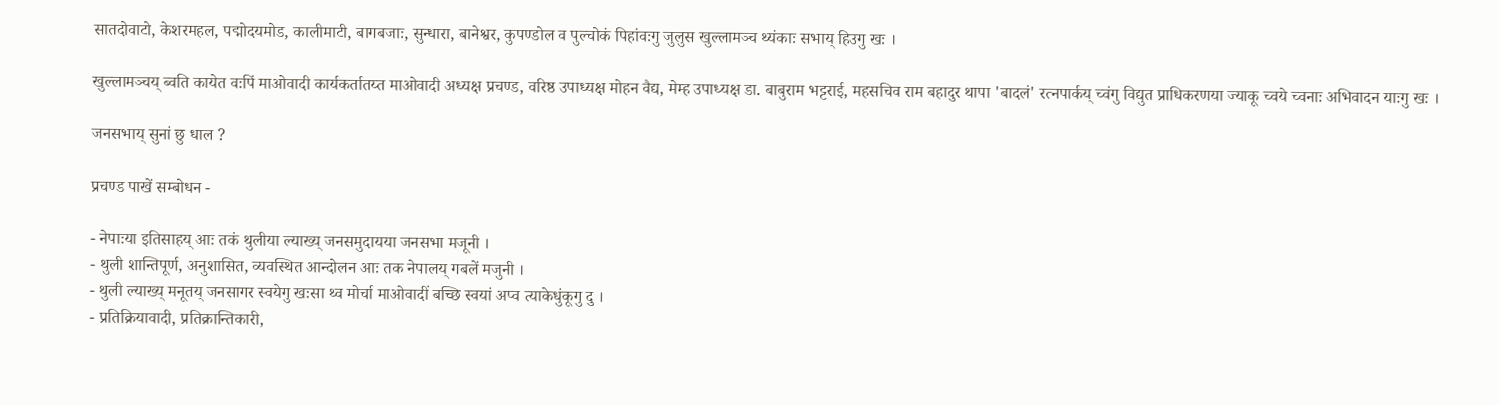सातदोवाटो, केशरमहल, पद्मोदयमोड, कालीमाटी, बागबजाः, सुन्धारा, बानेश्वर, कुपण्डोल व पुल्चोकं पिहांवःगु जुलुस खुल्लामञ्च थ्यंकाः सभाय् हिउगु खः ।

खुल्लामञ्चय् ब्वति कायेत वःपिं माओवादी कार्यकर्तातय्त माओवादी अध्यक्ष प्रचण्ड, वरिष्ठ उपाध्यक्ष मोहन वैद्य, मेम्ह उपाध्यक्ष डा. बाबुराम भट्टराई, महसचिव राम बहादुर थापा 'बादलं' रत्नपार्कय् च्वंगु विद्युत प्राधिकरणया ज्याकू च्वये च्वनाः अभिवादन याःगु खः ।

जनसभाय् सुनां छु धाल ?

प्रचण्ड पाखें सम्बोधन -

- नेपाःया इतिसाहय् आः तकं थुलीया ल्याख्य् जनसमुदायया जनसभा मजूनी ।
- थुली शान्तिपूर्ण, अनुशासित, व्यवस्थित आन्दोलन आः तक नेपालय् गबलें मजुनी ।
- थुली ल्याख्य् मनूतय् जनसागर स्वयेगु खःसा थ्व मोर्चा माओवादीं बच्छि स्वयां अप्व त्याकेधुंकूगु दु ।
- प्रतिक्रियावादी, प्रतिक्रान्तिकारी,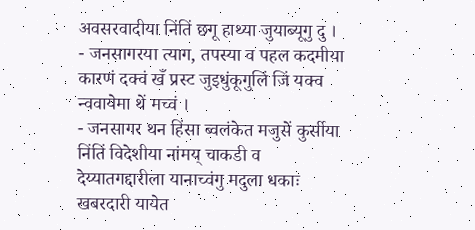अवसरवादीया निंतिं छगू हाथ्या जुयाब्यूगु दु ।
- जनसागरया त्याग, तपस्या व पहल कदमीया कारणं दक्वं खँ प्रस्ट जुइधुंकूगुलिं जिं यक्व न्ववायेमा थें मच्वं ।
- जनसागर थन हिंसा ब्वलंकेत मजुसें कुर्सीया निंतिं विदेशीया नांमय् चाकडी व देय्यातगद्दारीला यानाच्वंगु मदुला धकाः खबरदारी यायेत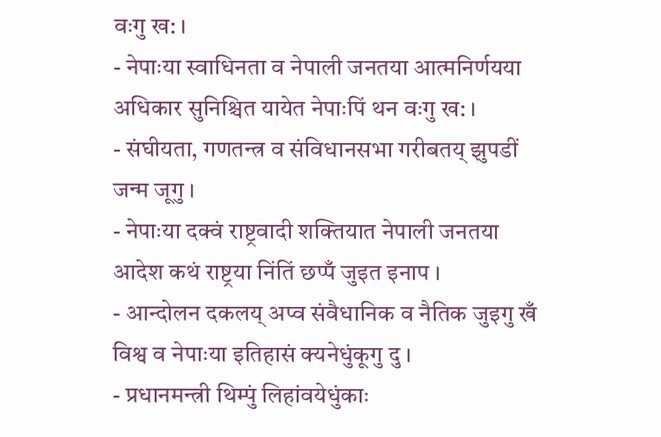वःगु ख: ।
- नेपाःया स्वाधिनता व नेपाली जनतया आत्मनिर्णयया अधिकार सुनिश्चित यायेत नेपाःपिं थन वःगु ख: ।
- संघीयता, गणतन्त्र व संविधानसभा गरीबतय् झुपडीं जन्म जूगु ।
- नेपाःया दक्वं राष्ट्रवादी शक्तियात नेपाली जनतया आदेश कथं राष्ट्रया निंतिं छप्पँ जुइत इनाप ।
- आन्दोलन दकलय् अप्व संवैधानिक व नैतिक जुइगु खँ विश्व व नेपाःया इतिहासं क्यनेधुंकूगु दु ।
- प्रधानमन्त्री थिम्पुं लिहांवयेधुंकाः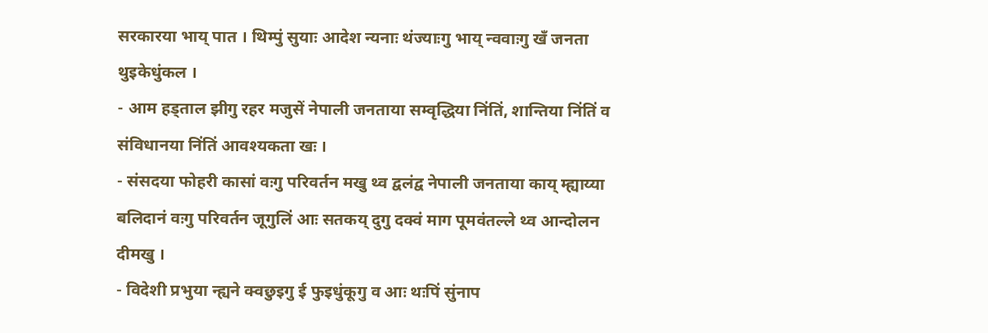सरकारया भाय् पात । थिम्पुं सुयाः आदेश न्यनाः थंज्याःगु भाय् न्ववाःगु खँ जनता थुइकेधुंकल ।
- आम हड्ताल झीगु रहर मजुसें नेपाली जनताया सम्वृद्धिया निंतिं, शान्तिया निंतिं व संविधानया निंतिं आवश्यकता खः ।
- संसदया फोहरी कासां वःगु परिवर्तन मखु थ्व द्वलंद्व नेपाली जनताया काय् म्ह्याय्या बलिदानं वःगु परिवर्तन जूगुलिं आः सतकय् दुगु दक्वं माग पूमवंतल्ले थ्व आन्दोलन दीमखु ।
- विदेशी प्रभुया न्ह्यने क्वछुइगु ई फुइधुंकूगु व आः थःपिं सुंनाप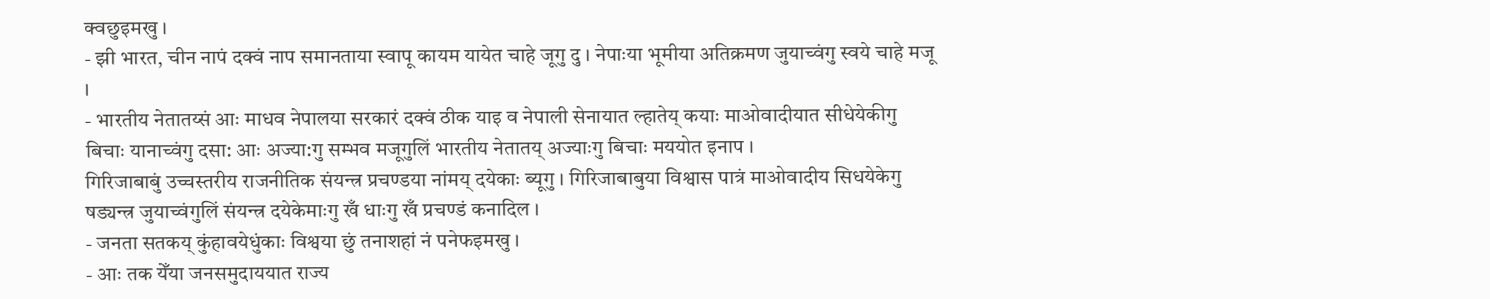क्वछुइमखु ।
- झी भारत, चीन नापं दक्वं नाप समानताया स्वापू कायम यायेत चाहे जूगु दु । नेपाःया भूमीया अतिक्रमण जुयाच्वंगु स्वये चाहे मजू ।
- भारतीय नेतातय्सं आः माधव नेपालया सरकारं दक्वं ठीक याइ व नेपाली सेनायात ल्हातेय् कयाः माओवादीयात सीधेयेकीगु बिचाः यानाच्वंगु दसा: आः अज्या:गु सम्भव मजूगुलिं भारतीय नेतातय् अज्याःगु बिचाः मययोत इनाप ।
गिरिजाबाबुं उच्चस्तरीय राजनीतिक संयन्त्र प्रचण्डया नांमय् दयेकाः ब्यूगु । गिरिजाबाबुया विश्वास पात्रं माओवादीय सिधयेकेगु षड्यन्त्र जुयाच्वंगुलिं संयन्त्र दयेकेमाःगु खँ धाःगु खँ प्रचण्डं कनादिल ।
- जनता सतकय् कुंहावयेधुंकाः विश्वया छुं तनाशहां नं पनेफइमखु ।
- आः तक येँया जनसमुदाययात राज्य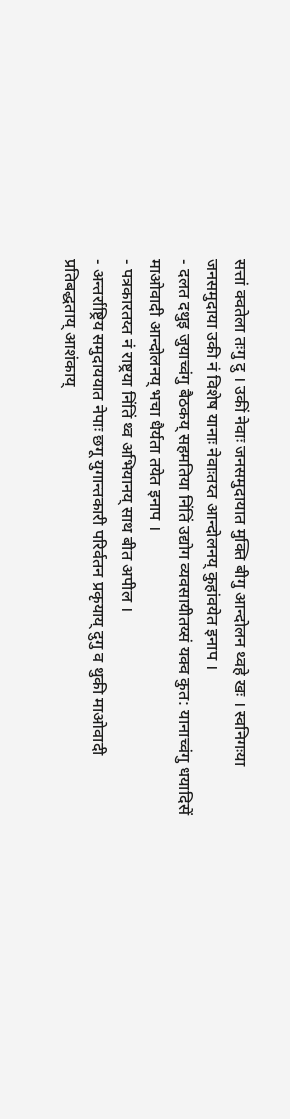सत्तां क्वतेला तःगु दु । उकीं नेवाः जनसमुदायात मुक्ति बीगु आन्दोलन थ्वहे खः । स्वनिगःया जनसमुदाया उकी नं विशेष यानाः नेवाःतय्त आन्दोलनय् कुहांवयेत इनाप ।
- दलत दथुइ जुयाच्वंगु बैठकय् सहमतिया निंतिं उद्योग व्यवसायीतय्सं यक्व कुत: यानाच्वंगु धयादिसें माओवादी आन्दोलनय् भचा धैर्यता तयेत इनाप ।
- पत्रकारतय्त नं राष्ट्रया निंतिं थ्व अभियानय् साथ बीत अपील ।
- अन्तर्राष्ट्रिय समुदाययात नेपाः छगू युगान्तकारी परिर्वतन प्रकृयाय् दुगु व थुकी माओवादी प्रतिबद्धताय् आशंकाय्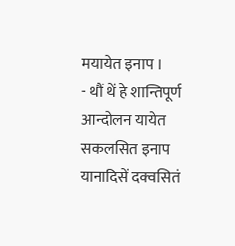मयायेत इनाप ।
- थौं थें हे शान्तिपूर्ण आन्दोलन यायेत सकलसित इनाप यानादिसें दक्वसितं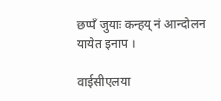छप्पँ जुयाः कन्हय् नं आन्दोलन यायेत इनाप ।

वाईसीएलया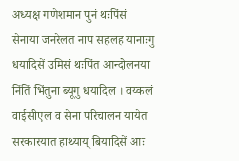अध्यक्ष गणेशमान पुनं थःपिंसं सेनाया जनरेलत नाप सहलह यानाःगु धयादिसें उमिसं थःपिंत आन्दोलनया निंतिं भिंतुना ब्यूगु धयादिल । वय्कलं वाईसीएल व सेना परिचालन यायेत सरकारयात हाथ्याय् बियादिसें आः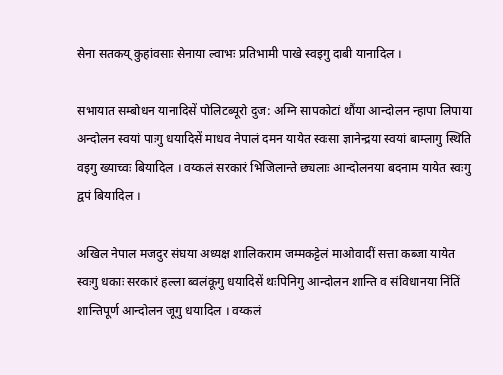सेना सतकय् कुहांवसाः सेनाया ल्वाभः प्रतिभामी पाखे स्वइगु दाबी यानादिल ।

सभायात सम्बोधन यानादिसें पोलिटब्यूरो दुज: अग्नि सापकोटां थौंया आन्दोलन न्हापा लिपाया अन्दोलन स्वयां पाःगु धयादिसें माधव नेपालं दमन यायेत स्वःसा ज्ञानेन्द्रया स्वयां बाम्लागु स्थिति वइगु ख्याच्वः बियादिल । वय्कलं सरकारं भिजिलान्ते छ्यलाः आन्दोलनया बदनाम यायेत स्वःगु द्वपं बियादिल ।

अखिल नेपाल मजदुर संघया अध्यक्ष शालिकराम जम्मकट्टेलं माओवादीं सत्ता कब्जा यायेत स्वःगु धकाः सरकारं हल्ला ब्वलंकूगु धयादिसें थःपिनिगु आन्दोलन शान्ति व संविधानया निंतिं शान्तिपूर्ण आन्दोलन जूगु धयादिल । वय्कलं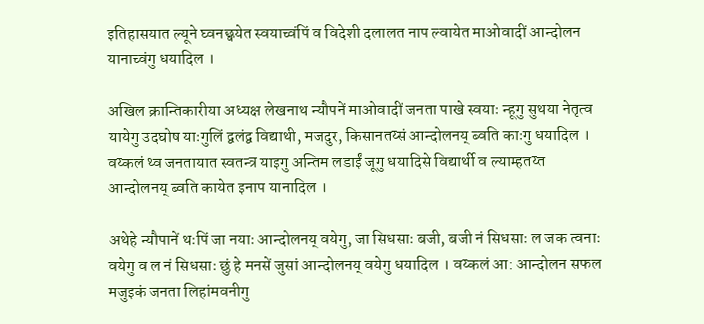इतिहासयात ल्यूने घ्वनछ्वयेत स्वयाच्वंपिं व विदेशी दलालत नाप ल्वायेत माओवादीं आन्दोलन यानाच्वंगु धयादिल ।

अखिल क्रान्तिकारीया अध्यक्ष लेखनाथ न्यौपनें माओवादीं जनता पाखे स्वयाः न्हूगु सुथया नेतृत्व यायेगु उदघोष याःगुलिं द्वलंद्व विद्याथी, मजदुर, किसानतय्सं आन्दोलनय् ब्वति काःगु धयादिल । वय्कलं थ्व जनतायात स्वतन्त्र याइगु अन्तिम लडाईं जूगु धयादिसे विद्यार्थी व ल्याम्हतय्त आन्दोलनय् ब्वति कायेत इनाप यानादिल ।

अथेहे न्यौपानें थःपिं जा नयाः आन्दोलनय् वयेगु, जा सिधसाः बजी, बजी नं सिधसाः ल जक त्वनाः वयेगु व ल नं सिधसाः छुं हे मनसें जुसां आन्दोलनय् वयेगु धयादिल । वय्कलं आ: आन्दोलन सफल मजुइकं जनता लिहांमवनीगु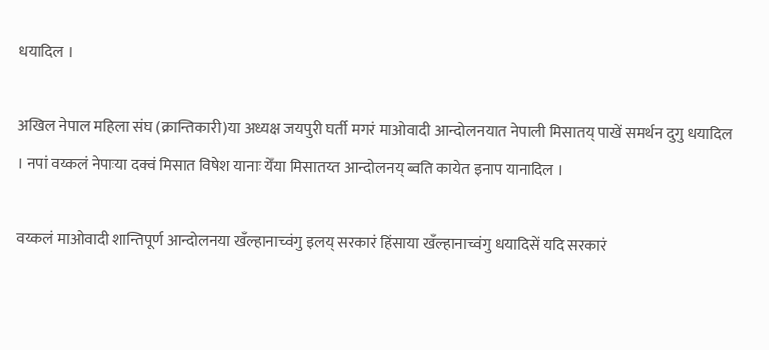धयादिल ।

अखिल नेपाल महिला संघ (क्रान्तिकारी)या अध्यक्ष जयपुरी घर्ती मगरं माओवादी आन्दोलनयात नेपाली मिसातय् पाखें समर्थन दुगु धयादिल । नपां वय्कलं नेपाःया दक्वं मिसात विषेश यानाः येँया मिसातय्त आन्दोलनय् ब्वति कायेत इनाप यानादिल ।

वय्कलं माओवादी शान्तिपूर्ण आन्दोलनया खँल्हानाच्वंगु इलय् सरकारं हिंसाया खँल्हानाच्वंगु धयादिसें यदि सरकारं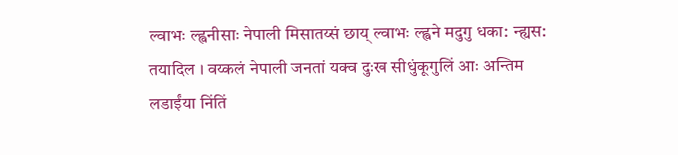ल्वाभः ल्ह्वनीसाः नेपाली मिसातय्सं छाय् ल्वाभः ल्ह्वने मदुगु धका: न्ह्यस: तयादिल । वय्कलं नेपाली जनतां यक्व दुःख सीधुंकूगुलिं आः अन्तिम लडाईंया निंतिं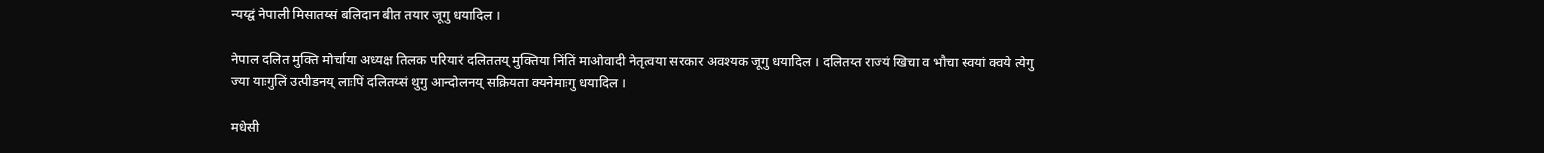न्यय्द्वं नेपाली मिसातय्सं बलिदान बीत तयार जूगु धयादिल ।

नेपाल दलित मुक्ति मोर्चाया अध्यक्ष तिलक परियारं दलिततय् मुक्तिया निंतिं माओवादी नेतृत्वया सरकार अवश्यक जूगु धयादिल । दलितय्त राज्यं खिचा व भौचा स्वयां क्वये त्येगु ज्या याःगुलिं उत्पीडनय् लाःपिं दलितय्सं थुगु आन्दोलनय् सक्रियता क्यनेमाःगु धयादिल ।

मधेसी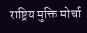राष्ट्रिय मुक्ति मोर्चा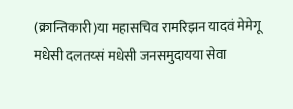(क्रान्तिकारी)या महासचिव रामरिझन यादवं मेमेगू मधेसी दलतय्सं मधेसी जनसमुदायया सेवा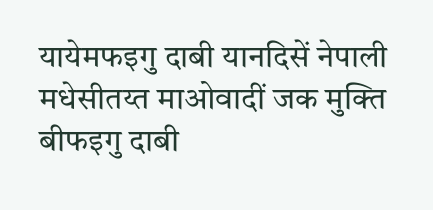यायेमफइगु दाबी यानदिसें नेपाली मधेसीतय्त माओवादीं जक मुक्ति बीफइगु दाबी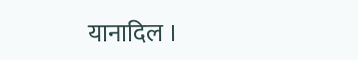यानादिल ।